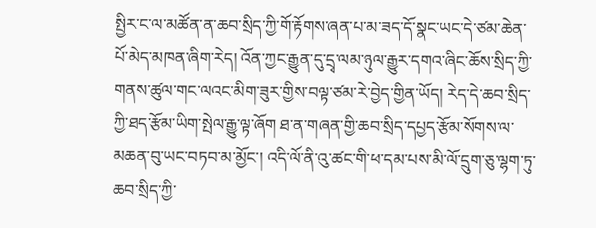སྤྱིར་ང་ལ་མཚོན་ན་ཆབ་སྲིད་ཀྱི་གོ་རྟོགས་ཞན་པ་མ་ཟད་དོ་སྣང་ཡང་དེ་ཙམ་ཆེན་པོ་མེད་མཁན་ཞིག་རེད། འོན་ཀྱང་རྒྱུན་དུ་དྲྭ་ལམ་ཉུལ་རྒྱུར་དགའ་ཞིང་ཆོས་སྲིད་ཀྱི་གནས་ཚུལ་གང་ལའང་མིག་ཟུར་གྱིས་བལྟ་ཙམ་རེ་བྱེད་གྱིན་ཡོད། རེད་དེ་ཆབ་སྲིད་ཀྱི་ཐད་རྩོམ་ཡིག་སྤེལ་རྒྱུ་ལྟ་ཞོག ཐ་ན་གཞན་གྱི་ཆབ་སྲིད་དཔྱད་རྩོམ་སོགས་ལ་མཆན་བུ་ཡང་བཏབ་མ་མྱོང་། འདི་ལོ་ནི་འུ་ཚང་གི་ཕ་དམ་པས་མི་ལོ་དྲུག་ཅུ་ལྷག་ཏུ་ཆབ་སྲིད་ཀྱི་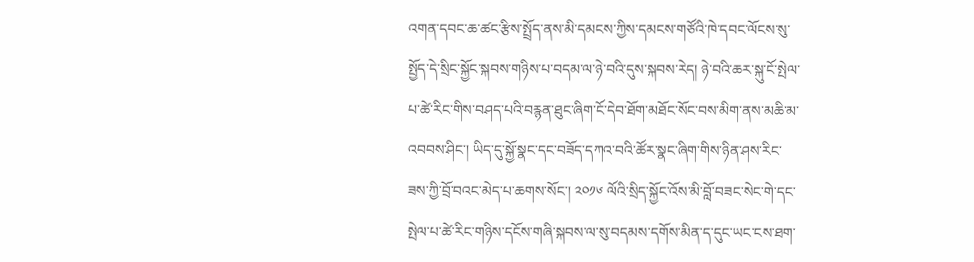འགན་དབང་ཆ་ཚང་རྩིས་སྤྲོད་ནས་མི་དམངས་ཀྱིས་དམངས་གཙོའི་ཁེ་དབང་ལོངས་སུ་སྤྱོད་དེ་སྲིང་སྐྱོང་སྐབས་གཉིས་པ་བདམ་ལ་ཉེ་བའི་དུས་སྐབས་རེད། ཉེ་བའི་ཆར་སྐུ་ངོ་སྤེལ་པ་ཚེ་རིང་གིས་བཤད་པའི་བརྙན་ཐུང་ཞིག་ངོ་དེབ་ཐོག་མཐོང་སོང་བས་མིག་ནས་མཆི་མ་འབབས་ཤིང་། ཡིད་དུ་སྐྱོ་སྣང་དང་བཟོད་དཀའ་བའི་ཚོར་སྣང་ཞིག་གིས་ཉིན་ཤས་རིང་ཟས་ཀྱི་བྲོ་བའང་མེད་པ་ཆགས་སོང་། ༢༠༡༦ ལོའི་སྲིད་སྐྱོང་འོས་མི་བློ་བཟང་སེང་གེ་དང་སྤེལ་པ་ཚེ་རིང་གཉིས་དངོས་གཞི་སྐབས་ལ་སུ་བདམས་དགོས་མིན་ད་དུང་ཡང་ངས་ཐག་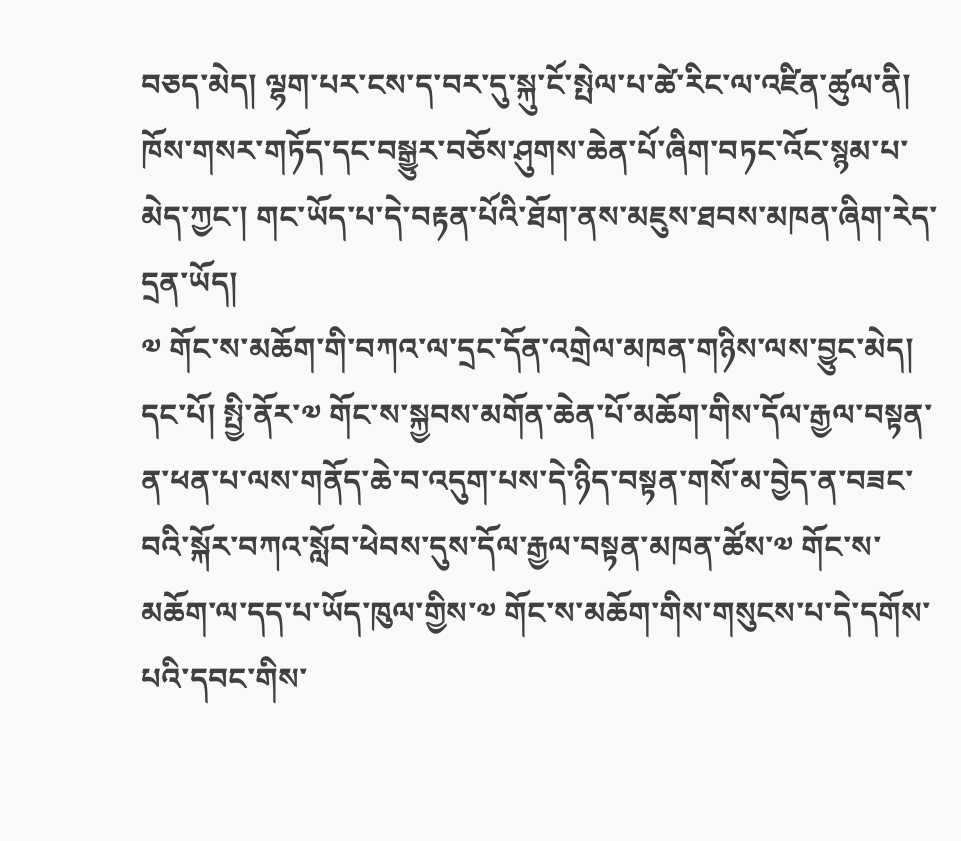བཅད་མེད། ལྷག་པར་ངས་ད་བར་དུ་སྐུ་ངོ་སྤེལ་པ་ཚེ་རིང་ལ་འཛིན་ཚུལ་ནི། ཁོས་གསར་གཏོད་དང་བསྒྱུར་བཅོས་ཤུགས་ཆེན་པོ་ཞིག་བཏང་འོང་སྙམ་པ་མེད་ཀྱང་། གང་ཡོད་པ་དེ་བརྟན་པོའི་ཐོག་ནས་མཇུས་ཐབས་མཁན་ཞིག་རེད་དྲན་ཡོད།
༧ གོང་ས་མཆོག་གི་བཀའ་ལ་དྲང་དོན་འགྲེལ་མཁན་གཉིས་ལས་བྱུང་མེད།
དང་པོ། སྤྱི་ནོར་༧ གོང་ས་སྐྱབས་མགོན་ཆེན་པོ་མཆོག་གིས་དོལ་རྒྱལ་བསྟན་ན་ཕན་པ་ལས་གནོད་ཆེ་བ་འདུག་པས་དེ་ཉིད་བསྟན་གསོ་མ་བྱེད་ན་བཟང་བའི་སྐོར་བཀའ་སློབ་ཕེབས་དུས་དོལ་རྒྱལ་བསྟན་མཁན་ཚོས་༧ གོང་ས་མཆོག་ལ་དད་པ་ཡོད་ཁུལ་གྱིས་༧ གོང་ས་མཆོག་གིས་གསུངས་པ་དེ་དགོས་པའི་དབང་གིས་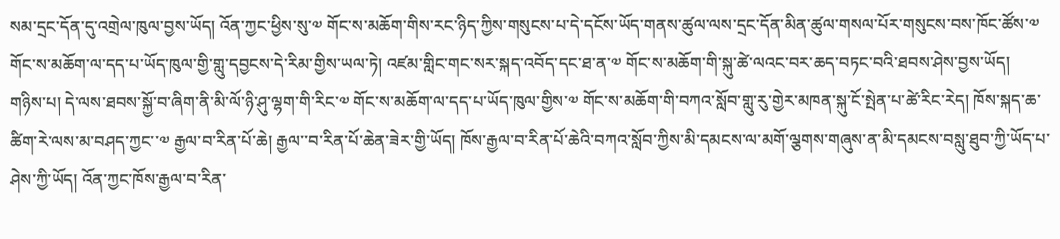སམ་དྲང་དོན་དུ་འགྲེལ་ཁུལ་བྱས་ཡོད། འོན་ཀྱང་ཕྱིས་སུ་༧ གོང་ས་མཆོག་གིས་རང་ཉིད་ཀྱིས་གསུངས་པ་དེ་དངོས་ཡོད་གནས་ཚུལ་ལས་དྲང་དོན་མིན་ཚུལ་གསལ་པོར་གསུངས་བས་ཁོང་ཚོས་༧ གོང་ས་མཆོག་ལ་དད་པ་ཡོད་ཁུལ་གྱི་གླུ་དབྱངས་དེ་རིམ་གྱིས་ཡལ་ཏེ། འཛམ་གླིང་གང་སར་སྐད་འབོད་དང་ཐ་ན་༧ གོང་ས་མཆོག་གི་སྐུ་ཚེ་ལའང་བར་ཆད་བཏང་བའི་ཐབས་ཤེས་བྱས་ཡོད།
གཉིས་པ། དེ་ལས་ཐབས་སྐྱོ་བ་ཞིག་ནི་མི་ལོ་ཉི་ཤུ་ལྷག་གི་རིང་༧ གོང་ས་མཆོག་ལ་དད་པ་ཡོད་ཁུལ་གྱིས་༧ གོང་ས་མཆོག་གི་བཀའ་སློབ་གླུ་རུ་གྱེར་མཁན་སྐུ་ངོ་སྤེན་པ་ཚེ་རིང་རེད། ཁོས་སྐད་ཆ་ཚིག་རེ་ལས་མ་བཤད་ཀྱང་་༧ རྒྱལ་བ་རིན་པོ་ཆེ། རྒྱལ་་བ་རིན་པོ་ཆེན་ཟེར་གྱི་ཡོད། ཁོས་རྒྱལ་བ་རིན་པོ་ཆེའི་བཀའ་སློབ་ཀྱིས་མི་དམངས་ལ་མགོ་ལྕགས་གཞུས་ན་མི་དམངས་བསླུ་ཐུབ་ཀྱི་ཡོད་པ་ཤེས་ཀྱི་ཡོད། འོན་ཀྱང་ཁོས་རྒྱལ་བ་རིན་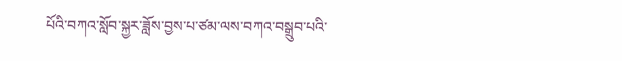པོའི་བཀའ་སློབ་སྐྱར་ཟློས་བྱས་པ་ཙམ་ལས་བཀའ་བསྒྲུབ་པའི་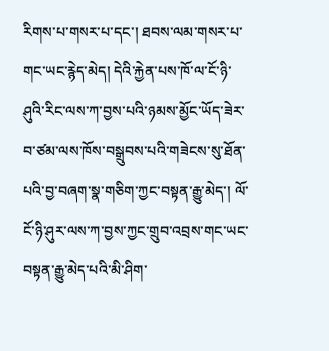རིགས་པ་གསར་པ་དང་། ཐབས་ལམ་གསར་པ་གང་ཡང་རྙེད་མེད། དེའི་རྐྱེན་པས་ཁོ་ལ་ངོ་ཉི་ཤུའི་རིང་ལས་ཀ་བྱས་པའི་ཉམས་མྱོང་ཡོད་ཟེར་བ་ཙམ་ལས་ཁོས་བསྒྲུབས་པའི་གཟེངས་སུ་ཐོན་པའི་བྱ་བཞག་སྣ་གཅིག་ཀྱང་བསྟན་རྒྱུ་མེད་། ལོ་ངོ་ཉི་ཤུར་ལས་ཀ་བྱས་ཀྱང་གྲུབ་འབྲས་གང་ཡང་བསྟན་རྒྱུ་མེད་པའི་མི་ཤིག་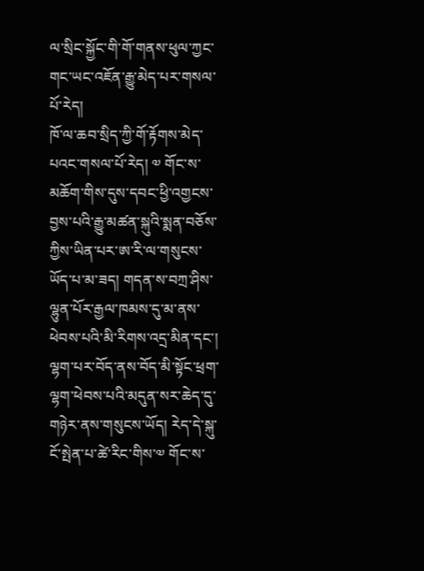ལ་སྲིང་སྐྱོང་གི་གོ་གནས་ཕུལ་ཀྱང་གང་ཡང་འཇོན་རྒྱུ་མེད་པར་གསལ་པོ་རེད།
ཁོ་ལ་ཆབ་སྲིད་ཀྱི་གོ་རྟོགས་མེད་པའང་གསལ་པོ་རེད། ༧ གོང་ས་མཆོག་གིས་དུས་དབང་ཕྱི་འགྱངས་བྱས་པའི་རྒྱུ་མཚན་སྐུའི་སྨན་བཅོས་ཀྱིས་ཡིན་པར་ཨ་རི་ལ་གསུངས་ཡོད་པ་མ་ཟད། གདན་ས་བཀྲ་ཤིས་ལྷུན་པོར་རྒྱལ་ཁམས་དུ་མ་ནས་ཕེབས་པའི་མི་རིགས་འདྲ་མིན་དང་། ལྷག་པར་བོད་ནས་བོད་མི་སྟོང་ཕྲག་ལྷག་ཕེབས་པའི་མདུན་སར་ཆེད་དུ་གཉེར་ནས་གསུངས་ཡོད། རེད་དེ་སྐུ་ངོ་སྤེན་པ་ཚེ་རིང་གིས་༧ གོང་ས་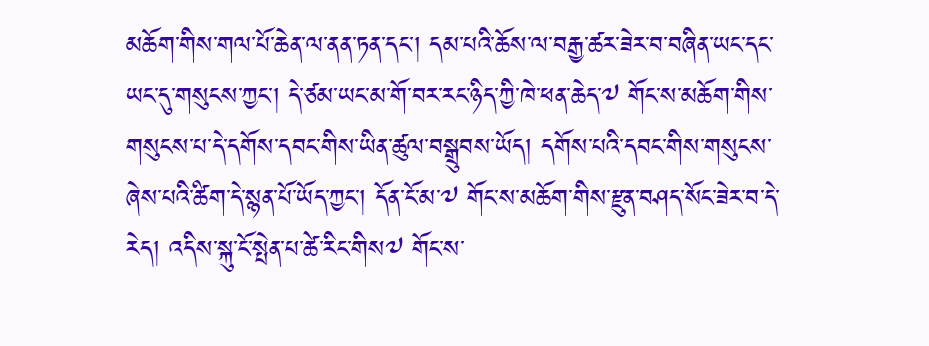མཆོག་གིས་གལ་པོ་ཆེན་ལ་ནན་ཏན་དང་། དམ་པའི་ཆོས་ལ་བརྒྱ་ཚར་ཟེར་བ་བཞིན་ཡང་དང་ཡང་དུ་གསུངས་ཀྱང་། དེ་ཙམ་ཡང་མ་གོ་བར་རང་ཉིད་ཀྱི་ཁེ་ཕན་ཆེད་༧ གོང་ས་མཆོག་གིས་གསུངས་པ་དེ་དགོས་དབང་གིས་ཡིན་ཚུལ་བསྒྲུབས་ཡོད། དགོས་པའི་དབང་གིས་གསུངས་ཞེས་པའི་ཚིག་དེ་སྙན་པོ་ཡོད་ཀྱང་། དོན་ངོ་མ་༧ གོང་ས་མཆོག་གིས་རྫུན་བཤད་སོང་ཟེར་བ་དེ་རེད། འདིས་སྐུ་ངོ་སྤེན་པ་ཚེ་རིང་གིས༧ གོང་ས་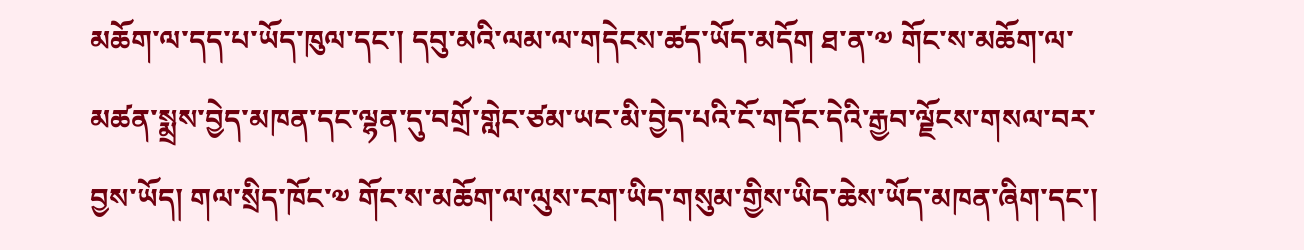མཆོག་ལ་དད་པ་ཡོད་ཁུལ་དང་། དབུ་མའི་ལམ་ལ་གདེངས་ཚད་ཡོད་མདོག ཐ་ན་༧ གོང་ས་མཆོག་ལ་མཚན་སྨྲས་བྱེད་མཁན་དང་ལྷན་དུ་བགྲོ་གླེང་ཙམ་ཡང་མི་བྱེད་པའི་ངོ་གདོང་དེའི་རྒྱབ་ལྗོངས་གསལ་བར་བྱས་ཡོད། གལ་སྲིད་ཁོང་༧ གོང་ས་མཆོག་ལ་ལུས་ངག་ཡིད་གསུམ་གྱིས་ཡིད་ཆེས་ཡོད་མཁན་ཞིག་དང་།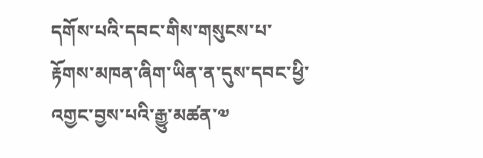དགོས་པའི་དབང་གིས་གསུངས་པ་རྟོགས་མཁན་ཞིག་ཡིན་ན་དུས་དབང་ཕྱི་འགྱང་བྱས་པའི་རྒྱུ་མཚན་༧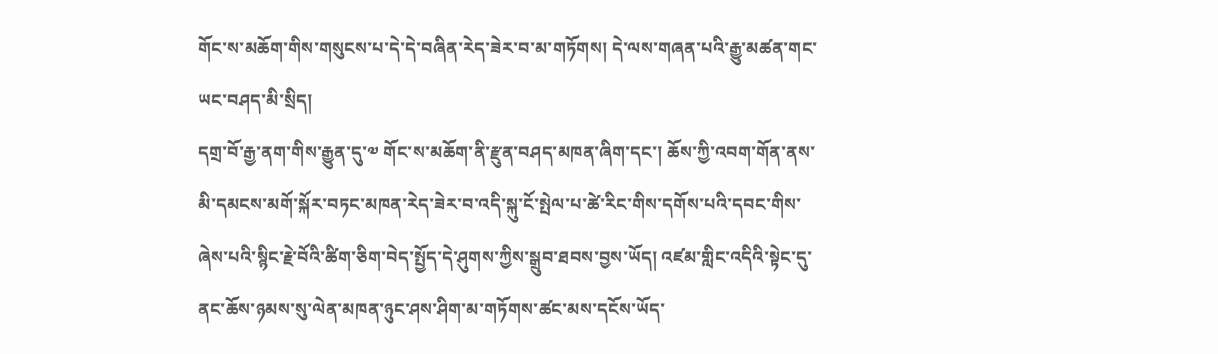གོང་ས་མཆོག་གིས་གསུངས་པ་དེ་དེ་བཞིན་རེད་ཟེར་བ་མ་གཏོགས། དེ་ལས་གཞན་པའི་རྒྱུ་མཚན་གང་ཡང་བཤད་མི་སྲིད།
དགྲ་བོ་རྒྱ་ནག་གིས་རྒྱུན་དུ་༧ གོང་ས་མཆོག་ནི་རྫུན་བཤད་མཁན་ཞིག་དང་། ཆོས་ཀྱི་འབག་གོན་ནས་མི་དམངས་མགོ་སྐོར་བཏང་མཁན་རེད་ཟེར་བ་འདི་སྐུ་ངོ་སྤེལ་པ་ཚེ་རིང་གིས་དགོས་པའི་དབང་གིས་ཞེས་པའི་སྙིང་རྗེ་བོའི་ཚིག་ཅིག་བེད་སྤྱོད་དེ་ཤུགས་ཀྱིས་སྒྲུབ་ཐབས་བྱས་ཡོད། འཛམ་གླིང་འདིའི་སྟེང་དུ་ནང་ཆོས་ཉམས་སུ་ལེན་མཁན་ཉུང་ཤས་ཤིག་མ་གཏོགས་ཚང་མས་དངོས་ཡོད་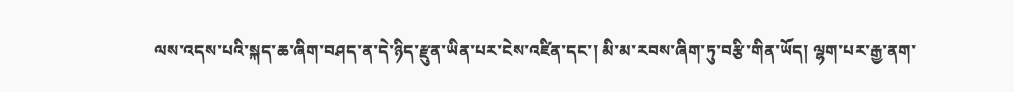ལས་འདས་པའི་སྐད་ཆ་ཞིག་བཤད་ན་དེ་ཉིད་རྫུན་ཡིན་པར་ངེས་འཛིན་དང་། མི་མ་རབས་ཞིག་ཏུ་བརྩི་གིན་ཡོད། ལྷག་པར་རྒྱ་ནག་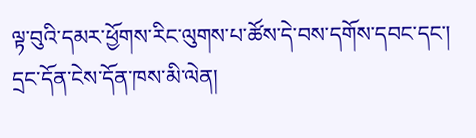ལྟ་བུའི་དམར་ཕྱོགས་རིང་ལུགས་པ་ཚོས་དེ་བས་དགོས་དབང་དང་། དྲང་དོན་ངེས་དོན་ཁས་མི་ལེན།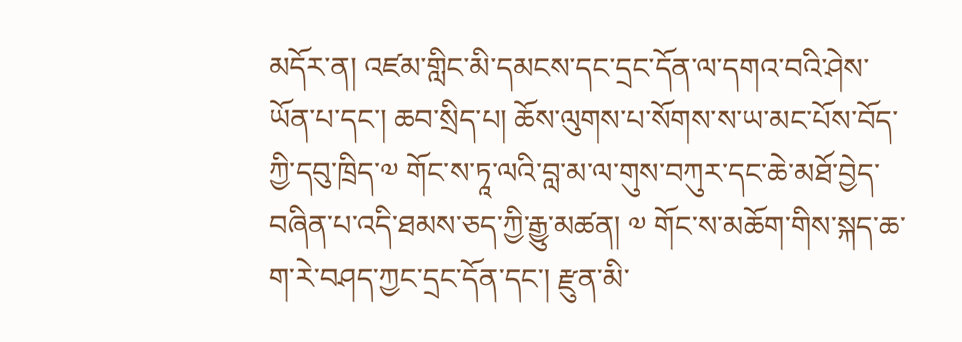མདོར་ན། འཛམ་གླིང་མི་དམངས་དང་དྲང་དོན་ལ་དགའ་བའི་ཤེས་ཡོན་པ་དང་། ཆབ་སྲིད་པ། ཆོས་ལུགས་པ་སོགས་ས་ཡ་མང་པོས་བོད་ཀྱི་དབུ་ཁྲིད་༧ གོང་ས་ཏཱ་ལའི་བླ་མ་ལ་གུས་བཀུར་དང་ཆེ་མཐོ་བྱེད་བཞིན་པ་འདི་ཐམས་ཅད་ཀྱི་རྒྱུ་མཚན། ༧ གོང་ས་མཆོག་གིས་སྐད་ཆ་ག་རེ་བཤད་ཀྱང་དྲང་དོན་དང་། རྫུན་མི་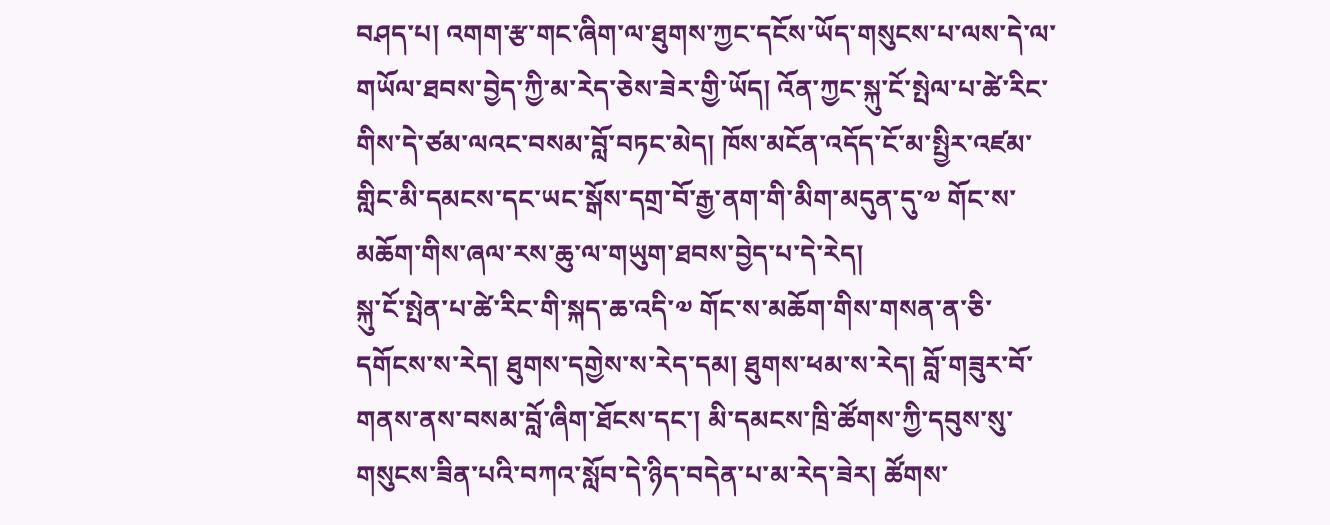བཤད་པ། འགག་རྩ་གང་ཞིག་ལ་ཐུགས་ཀྱང་དངོས་ཡོད་གསུངས་པ་ལས་དེ་ལ་གཡོལ་ཐབས་བྱེད་ཀྱི་མ་རེད་ཅེས་ཟེར་གྱི་ཡོད། འོན་ཀྱང་སྐུ་ངོ་སྤེལ་པ་ཚེ་རིང་གིས་དེ་ཙམ་ལའང་བསམ་བློ་བཏང་མེད། ཁོས་མངོན་འདོད་ངོ་མ་སྤྱིར་འཛམ་གླིང་མི་དམངས་དང་ཡང་སྒོས་དགྲ་བོ་རྒྱ་ནག་གི་མིག་མདུན་དུ་༧ གོང་ས་མཆོག་གིས་ཞལ་རས་ཆུ་ལ་གཡུག་ཐབས་བྱེད་པ་དེ་རེད།
སྐུ་ངོ་སྤེན་པ་ཚེ་རིང་གི་སྐད་ཆ་འདི་༧ གོང་ས་མཆོག་གིས་གསན་ན་ཅི་དགོངས་ས་རེད། ཐུགས་དགྱེས་ས་རེད་དམ། ཐུགས་ཕམ་ས་རེད། བློ་གཟུར་བོ་གནས་ནས་བསམ་བློ་ཞིག་ཐོངས་དང་། མི་དམངས་ཁྲི་ཚོགས་ཀྱི་དབུས་སུ་གསུངས་ཟིན་པའི་བཀའ་སློབ་དེ་ཉིད་བདེན་པ་མ་རེད་ཟེར། ཚོགས་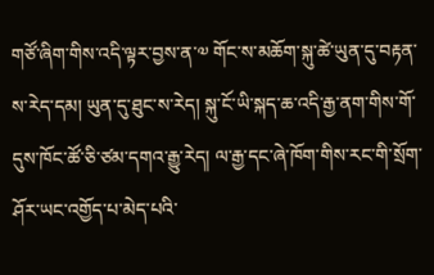གཙོ་ཞིག་གིས་འདི་ལྟར་བྱས་ན་༧ གོང་ས་མཆོག་སྐུ་ཚེ་ཡུན་དུ་བརྟན་ས་རེད་དམ། ཡུན་དུ་ཐུང་ས་རེད། སྐུ་ངོ་ཡི་སྐད་ཆ་འདི་རྒྱ་ནག་གིས་གོ་དུས་ཁོང་ཚོ་ཅི་ཙམ་དགའ་རྒྱུ་རེད། ལ་རྒྱ་དང་ཞེ་ཁོག་གིས་རང་གི་སྲོག་ཤོར་ཡང་འགྱོད་པ་མེད་པའི་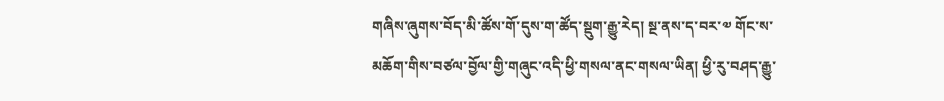གཞིས་ཞུགས་བོད་མི་ཚོས་གོ་དུས་ག་ཚོད་སྡུག་རྒྱུ་རེད། སྔ་ནས་ད་བར་༧ གོང་ས་མཆོག་གིས་བཙལ་བྱོལ་གྱི་གཞུང་འདི་ཕྱི་གསལ་ནང་གསལ་ཡིན། ཕྱི་རུ་བཤད་རྒྱུ་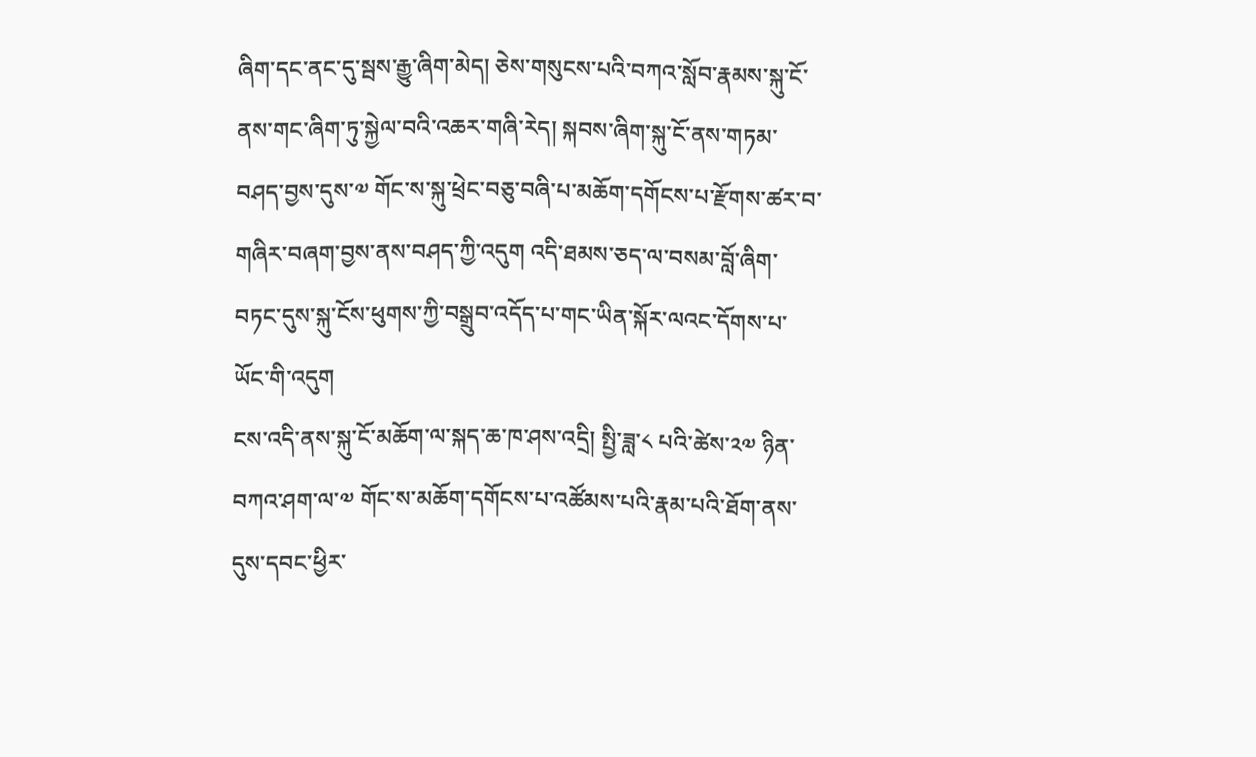ཞིག་དང་ནང་དུ་སྦས་རྒྱུ་ཞིག་མེད། ཅེས་གསུངས་པའི་བཀའ་སློབ་རྣམས་སྐུ་ངོ་ནས་གང་ཞིག་ཏུ་སྐྱེལ་བའི་འཆར་གཞི་རེད། སྐབས་ཞིག་སྐུ་ངོ་ནས་གཏམ་བཤད་བྱས་དུས་༧ གོང་ས་སྐུ་ཕྲེང་བཅུ་བཞི་པ་མཆོག་དགོངས་པ་རྫོགས་ཚར་བ་གཞིར་བཞག་བྱས་ནས་བཤད་ཀྱི་འདུག འདི་ཐམས་ཅད་ལ་བསམ་བློ་ཞིག་བཏང་དུས་སྐུ་ངོས་ཕུགས་ཀྱི་བསྒྲུབ་འདོད་པ་གང་ཡིན་སྐོར་ལའང་དོགས་པ་ཡོང་གི་འདུག
ངས་འདི་ནས་སྐུ་ངོ་མཆོག་ལ་སྐད་ཆ་ཁ་ཤས་འདྲི། སྤྱི་ཟླ་༨ པའི་ཚེས་༢༧ ཉིན་བཀའ་ཤག་ལ་༧ གོང་ས་མཆོག་དགོངས་པ་འཚོམས་པའི་རྣམ་པའི་ཐོག་ནས་དུས་དབང་ཕྱིར་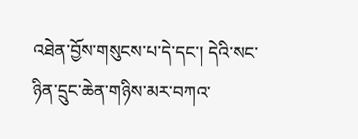འཐེན་བྱོས་གསུངས་པ་དེ་དང་། དེའི་སང་ཉིན་དྲུང་ཆེན་གཉིས་མར་བཀའ་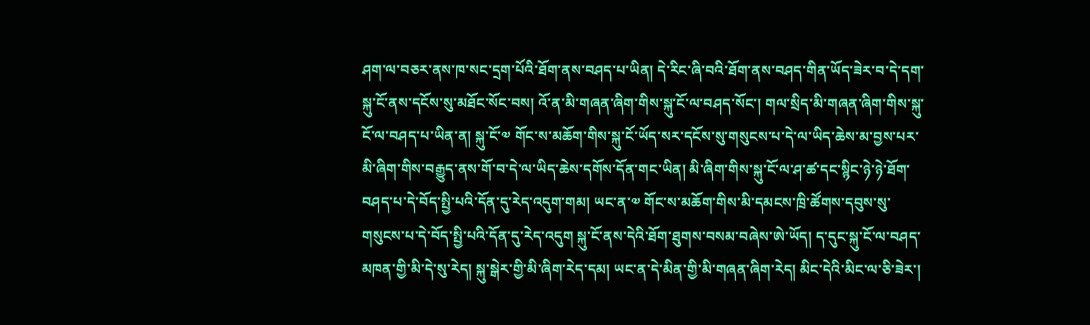ཤག་ལ་བཅར་ནས་ཁ་སང་དྲག་པོའི་ཐོག་ནས་བཤད་པ་ཡིན། དེ་རིང་ཞི་བའི་ཐོག་ནས་བཤད་གིན་ཡོད་ཟེར་བ་དེ་དག་སྐུ་ངོ་ནས་དངོས་སུ་མཐོང་སོང་བས། འོ་ན་མི་གཞན་ཞིག་གིས་སྐུ་ངོ་ལ་བཤད་སོང་། གལ་སྲིད་མི་གཞན་ཞིག་གིས་སྐུ་ངོ་ལ་བཤད་པ་ཡིན་ན། སྐུ་ངོ་༧ གོང་ས་མཆོག་གིས་སྐུ་ངོ་ཡོད་སར་དངོས་སུ་གསུངས་པ་དེ་ལ་ཡིད་ཆེས་མ་བྱས་པར་མི་ཞིག་གིས་བརྒྱུད་ནས་གོ་བ་དེ་ལ་ཡིད་ཆེས་དགོས་དོན་གང་ཡིན། མི་ཞིག་གིས་སྐུ་ངོ་ལ་ཤ་ཚ་དང་སྙིང་ཉེ་ཉེ་ཐོག་བཤད་པ་དེ་བོད་སྤྱི་པའི་དོན་དུ་རེད་འདུག་གམ། ཡང་ན་༧ གོང་ས་མཆོག་གིས་མི་དམངས་ཁྲི་ཚོགས་དབུས་སུ་གསུངས་པ་དེ་བོད་སྤྱི་པའི་དོན་དུ་རེད་འདུག སྐུ་ངོ་ནས་དེའི་ཐོག་ཐུགས་བསམ་བཞེས་ཨེ་ཡོད། ད་དུང་སྐུ་ངོ་ལ་བཤད་མཁན་གྱི་མི་དེ་སུ་རེད། སྐུ་སྒེར་གྱི་མི་ཞིག་རེད་དམ། ཡང་ན་དེ་མིན་གྱི་མི་གཞན་ཞིག་རེད། མིང་དེའི་མིང་ལ་ཅི་ཟེར་།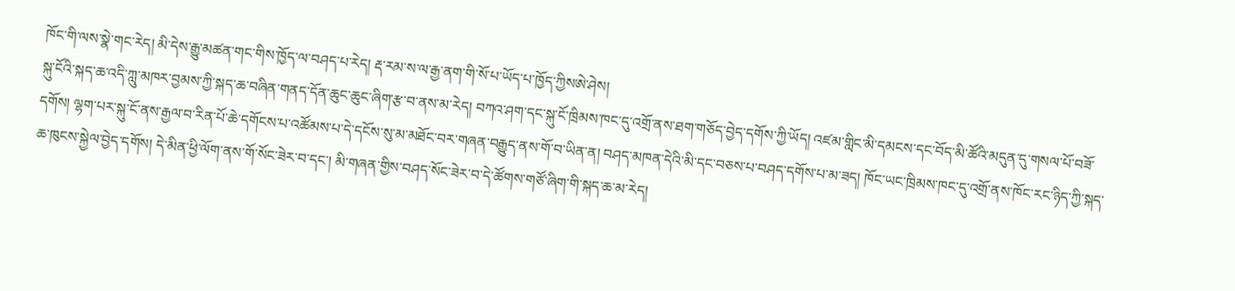ཁོང་གི་ལས་སྣེ་གང་རེད། མི་དེས་རྒྱུ་མཚན་གང་གིས་ཁྱོད་ལ་བཤད་པ་རེད། རྡ་རམ་ས་ལ་རྒྱ་ནག་གི་སོ་པ་ཡོད་པ་ཁྱོད་ཀྱིསཨེ་ཤེས།
སྐུ་ངོའི་སྐད་ཆ་འདི་ཀླུ་མཁར་བྱམས་ཀྱི་སྐད་ཆ་བཞིན་གནད་དོན་ཆུང་ཆུང་ཞིག་རྩ་བ་ནས་མ་རེད། བཀའ་ཤག་དང་སྐུ་ངོ་ཁྲིམས་ཁང་དུ་འགྲོ་ནས་ཐག་གཅོད་བྱེད་དགོས་ཀྱི་ཡོད། འཛམ་གླིང་མི་དམངས་དང་བོད་མི་ཚོའི་མདུན་དུ་གསལ་པོ་བཟོ་དགོས། ལྷག་པར་སྐུ་ངོ་ནས་རྒྱལ་བ་རིན་པོ་ཆེ་དགོངས་པ་འཚོམས་པ་དེ་དངོས་སུ་མ་མཐོང་བར་གཞན་བརྒྱུད་ནས་གོ་བ་ཡིན་ན། བཤད་མཁན་དེའི་མི་དང་བཅས་པ་བཤད་དགོས་པ་མ་ཟད། ཁོང་ཡང་ཁྲིམས་ཁང་དུ་འགྲོ་ནས་ཁོང་རང་ཉིད་ཀྱི་སྐད་ཆ་ཁུངས་སྐྱེལ་བྱེད་དགོས། དེ་མིན་ཕྱི་ལོག་ནས་གོ་སོང་ཟེར་བ་དང་། མི་གཞན་གྱིས་བཤད་སོང་ཟེར་བ་དེ་ཚོགས་གཙོ་ཞིག་གི་སྐད་ཆ་མ་རེད།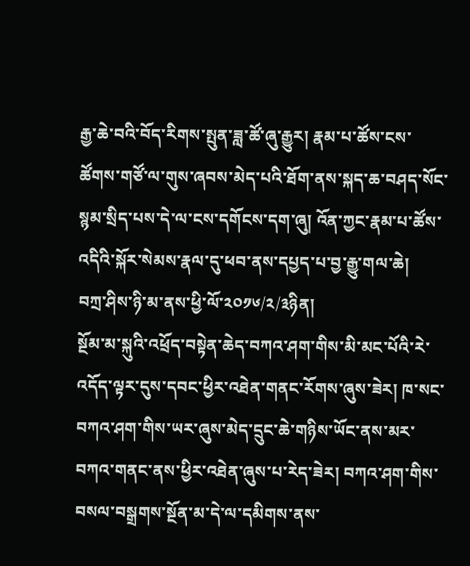རྒྱ་ཆེ་བའི་བོད་རིགས་སྤུན་ཟླ་ཚོ་ཞུ་རྒྱུར། རྣམ་པ་ཚོས་ངས་ཚོགས་གཙོ་ལ་གུས་ཞབས་མེད་པའི་ཐོག་ནས་སྐད་ཆ་བཤད་སོང་སྙམ་སྲིད་པས་དེ་ལ་ངས་དགོངས་དག་ཞུ། འོན་ཀྱང་རྣམ་པ་ཚོས་འདིའི་སྐོར་སེམས་རྣལ་དུ་ཕབ་ནས་དཔྱད་པ་བྱ་རྒྱུ་གལ་ཆེ།
བཀྲ་ཤིས་ཉི་མ་ནས་ཕྱི་ལོ་༢༠༡༦/༢/༣ཉིན།
སྔོམ་མ་སྐུའི་འཕྲོད་བསྟེན་ཆེད་བཀའ་ཤག་གིས་མི་མང་པོའི་རེ་འདོད་ལྟར་དུས་དབང་ཕྱིར་འཐེན་གནང་རོགས་ཞུས་ཟེར། ཁ་སང་བཀའ་ཤག་གིས་ཡར་ཞུས་མེད་དྲུང་ཆེ་གཉིས་ཡོང་ནས་མར་བཀའ་གནང་ནས་ཕྱིར་འཐེན་ཞུས་པ་རེད་ཟེར། བཀའ་ཤག་གིས་བསལ་བསྒྲགས་སྔོན་མ་དེ་ལ་དམིགས་ནས་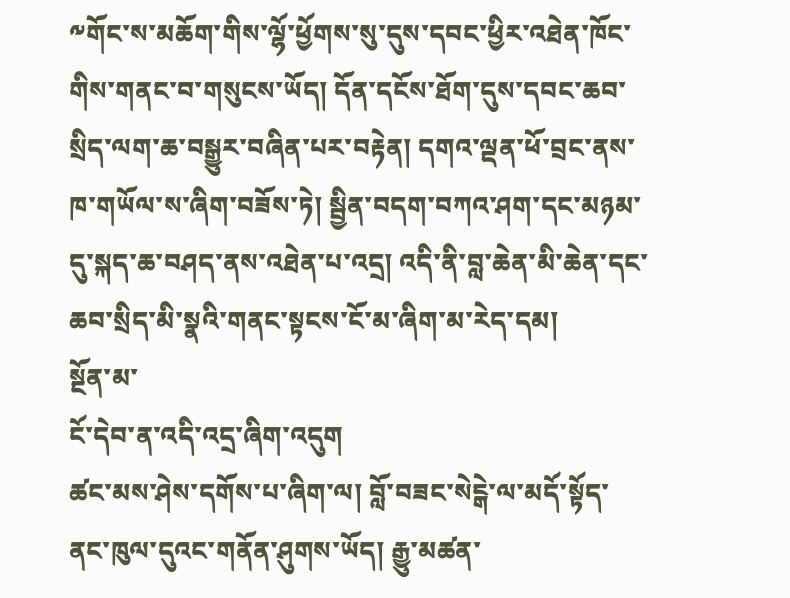༸གོང་ས་མཆོག་གིས་ལྷོ་ཕྱོགས་སུ་དུས་དབང་ཕྱིར་འཐེན་ཁོང་གིས་གནང་བ་གསུངས་ཡོད། དོན་དངོས་ཐོག་དུས་དབང་ཆབ་སྲིད་ལག་ཆ་བསྒྱུར་བཞིན་པར་བརྟེན། དགའ་ལྡན་ཕོ་བྲང་ནས་ཁ་གཡོལ་ས་ཞིག་བཟོས་ཏེ། སྦྱིན་བདག་བཀའ་ཤག་དང་མཉམ་དུ་སྐད་ཆ་བཤད་ནས་འཐེན་པ་འདྲ། འདི་ནི་བླ་ཆེན་མི་ཆེན་དང་ཆབ་སྲིད་མི་སྣའི་གནང་སྟངས་ངོ་མ་ཞིག་མ་རེད་དམ།
སྔོན་མ་
ངོ་དེབ་ན་འདི་འདྲ་ཞིག་འདུག
ཚང་མས་ཤེས་དགོས་པ་ཞིག་ལ། བློ་བཟང་སེངྒེ་ལ་མདོ་སྟོད་ནང་ཁུལ་དུའང་གནོན་ཤུགས་ཡོད། རྒྱུ་མཚན་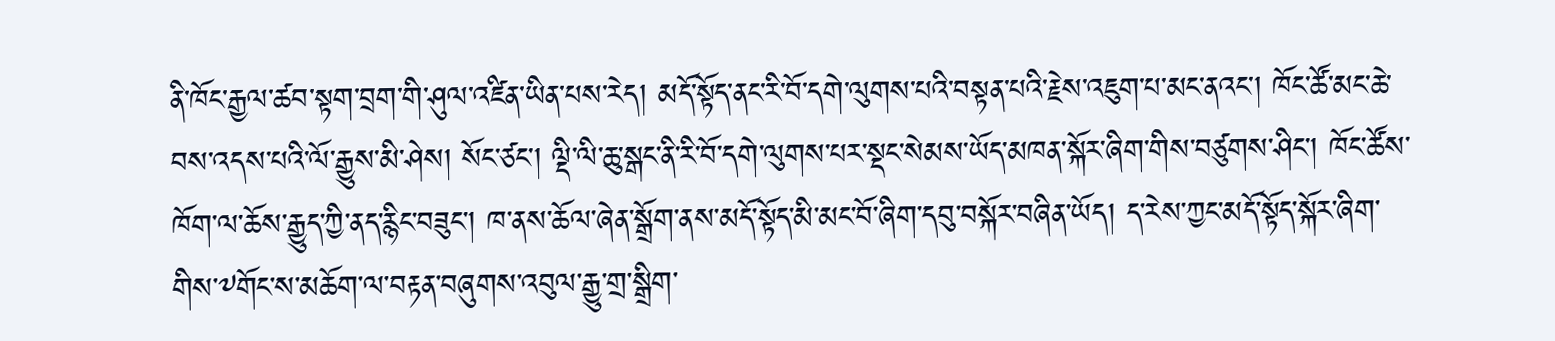ནི་ཁོང་རྒྱལ་ཚབ་སྟག་བྲག་གི་ཤུལ་འཛིན་ཡིན་པས་རེད། མདོ་སྟོད་ནང་རི་བོ་དགེ་ལུགས་པའི་བསྟན་པའི་རྗེས་འཇུག་པ་མང་ནའང་། ཁོང་ཚོ་མང་ཆེ་བས་འདས་པའི་ལོ་རྒྱུས་མི་ཤེས། སོང་ཙང་། ལྡི་ལི་ཆུ་སྒང་ནི་རི་བོ་དགེ་ལུགས་པར་སྡང་སེམས་ཡོད་མཁན་སྐོར་ཞིག་གིས་བཙུགས་ཤིང་། ཁོང་ཚོས་ཁོག་ལ་ཆོས་རྒྱུད་ཀྱི་ནད་རྙིང་བཟུང་། ཁ་ནས་ཆོལ་ཞེན་སྒྲོག་ནས་མདོ་སྟོད་མི་མང་བོ་ཞིག་དབུ་བསྐོར་བཞིན་ཡོད། ད་རེས་ཀྱང་མདོ་སྟོད་སྐོར་ཞིག་གིས་༸གོང་ས་མཆོག་ལ་བརྟན་བཞུགས་འབུལ་རྒྱུ་གྲ་སྒྲིག་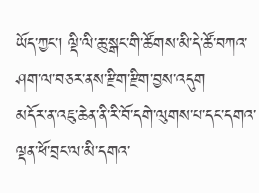ཡོད་ཀྱང་། ལྡི་ལི་ཆུ་སྒང་གི་ཚོགས་མི་དེ་ཚོ་བཀའ་ཤག་ལ་བཅར་ནས་རྫིག་རྫིག་བྱས་འདུག
མདོར་ན་འཇུ་ཆེན་ནི་རི་བོ་དགེ་ལུགས་པ་དང་དགའ་ལྡན་ཕོ་བྲང་ལ་མི་དགའ་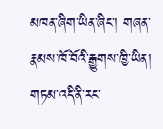མཁན་ཞིག་ཡིན་ཞིང་། གཞན་རྣམས་ཁོ་བོའི་རྒྱུགས་ཁྱི་ཡིན། གཏམ་འདི་ནི་རང་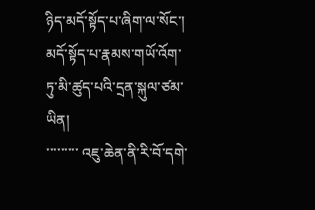ཉིད་མདོ་སྟོད་པ་ཞིག་ལ་སོང་། མདོ་སྟོད་པ་རྣམས་གཡོ་འོག་ཏུ་མི་ཚུད་པའི་དྲན་སྐུལ་ཙམ་ཡིན།
་་་་་་་་་ འཇུ་ཆེན་ནི་རི་བོ་དགེ་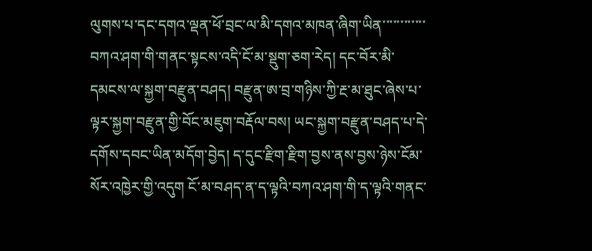ལུགས་པ་དང་དགའ་ལྡན་ཕོ་བྲང་ལ་མི་དགའ་མཁན་ཞིག་ཡིན་་་་་་་་་་་་
བཀའ་ཤག་གི་གནང་སྟངས་འདི་ངོ་མ་སྡུག་ཅག་རེད། དང་བོར་མི་དམངས་ལ་སྐྱག་བརྫུན་བཤད། བརྫུན་ཨ་བྲ་གཉིས་ཀྱི་རྔ་མ་ཐུང་ཞེས་པ་ལྟར་སྐྱག་བརྫུན་གྱི་བོང་མཇུག་བརྡོལ་བས། ཡང་སྐྱག་བརྫུན་བཤད་པ་དེ་དགོས་དབང་ཡིན་མདོག་བྱེད། ད་དུང་རྫིག་རྫིག་བྱས་ནས་བྱས་ཉེས་ངོམ་སོར་འཁྱེར་གྱི་འདུག ངོ་མ་བཤད་ན་ད་ལྟའི་བཀའ་ཤག་གི་ད་ལྟའི་གནང་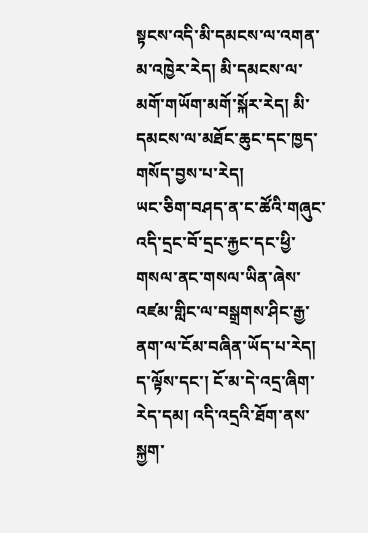སྟངས་འདི་མི་དམངས་ལ་འགན་མ་འཁྱེར་རེད། མི་དམངས་ལ་མགོ་གཡོག་མགོ་སྐོར་རེད། མི་དམངས་ལ་མཐོང་ཆུང་དང་ཁྱད་གསོད་བྱས་པ་རེད།
ཡང་ཅིག་བཤད་ན་ང་ཚོའི་གཞུང་འདི་དྲང་བོ་དྲང་རྐྱང་དང་ཕྱི་གསལ་ནང་གསལ་ཡིན་ཞེས་འཛམ་གླིང་ལ་བསྒྲགས་ཤིང་རྒྱ་ནག་ལ་ངོམ་བཞིན་ཡོད་པ་རེད། ད་ལྟོས་དང་། ངོ་མ་དེ་འདྲ་ཞིག་རེད་དམ། འདི་འདྲའི་ཐོག་ནས་སྐྱག་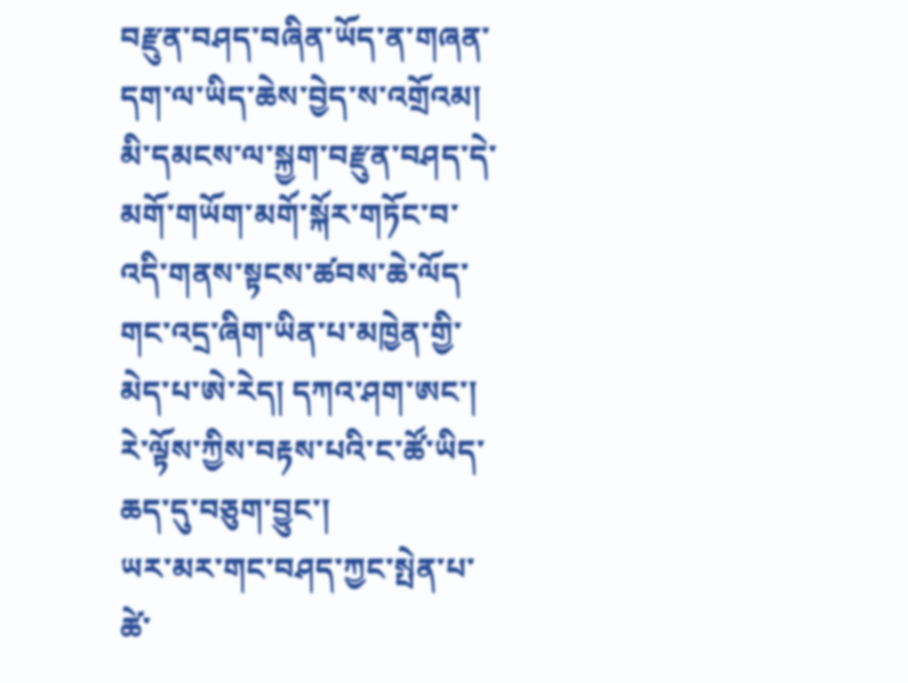བརྫུན་བཤད་བཞིན་ཡོད་ན་གཞན་དག་ལ་ཡིད་ཆེས་བྱེད་ས་འགྲོའམ། མི་དམངས་ལ་སྐྱག་བརྫུན་བཤད་དེ་མགོ་གཡོག་མགོ་སྐོར་གཏོང་བ་འདི་གནས་སྟངས་ཚབས་ཆེ་ལོད་གང་འདྲ་ཞིག་ཡིན་པ་མཁྱེན་གྱི་མེད་པ་ཨེ་རེད། དཀའ་ཤག་ཨང་། རེ་ལྟོས་ཀྱིས་བརྟས་པའི་ང་ཚོ་ཡིད་ཆད་དུ་བཅུག་བྱུང་།
ཡར་མར་གང་བཤད་ཀྱང་སྤེན་པ་ཚེ་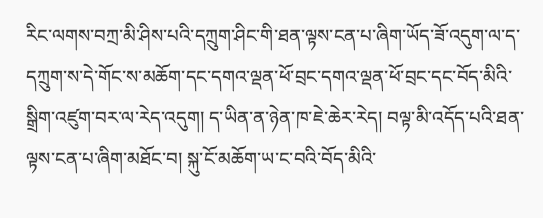རིང་ལགས་བཀྲ་མི་ཤིས་པའི་དཀྲུག་ཤིང་གི་ཐན་ལྟས་ངན་པ་ཞིག་ཡོད་ཟོ་འདུག་ལ་ད་དཀྲུག་ས་དེ་གོང་ས་མཆོག་དང་དགའ་ལྡན་ཕོ་བྲང་དགའ་ལྡན་ཕོ་བྲང་དང་བོད་མིའི་སྒྲིག་འཛུག་བར་ལ་རེད་འདུག། ད་ཡིན་ན་ཉེན་ཁ་ཇེ་ཆེར་རེད། བལྟ་མི་འདོད་པའི་ཐན་ལྟས་ངན་པ་ཞིག་མཐོང་བ། སྐུ་ངོ་མཆོག་ཡ་ང་བའི་བོད་མིའི་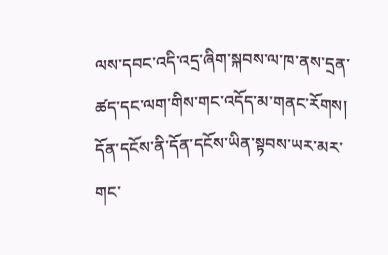ལས་དབང་འདི་འདྲ་ཞིག་སྐབས་ལ་ཁ་ནས་དྲན་ཚད་དང་ལག་གིས་གང་འདོད་མ་གནང་རོགས། དོན་དངོས་ནི་དོན་དངོས་ཡིན་སྟབས་ཡར་མར་གང་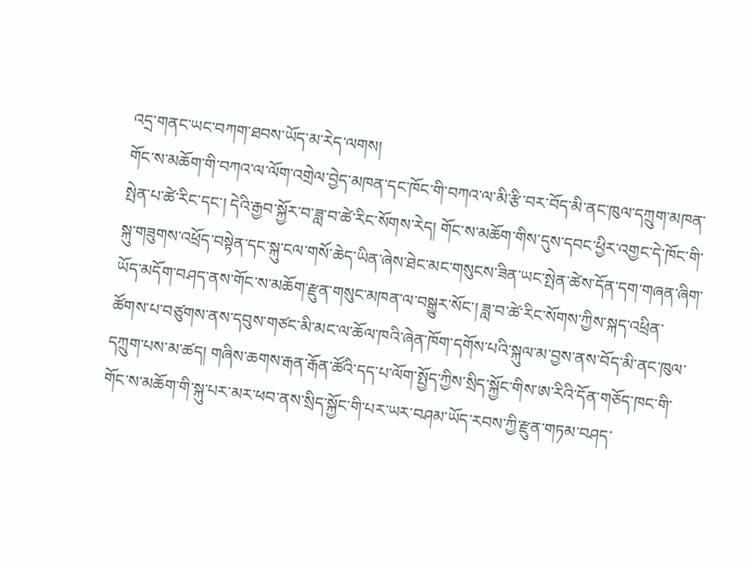འདྲ་གནང་ཡང་བཀག་ཐབས་ཡོད་མ་རེད་ལགས།
གོང་ས་མཆོག་གི་བཀའ་ལ་ལོག་འགྲེལ་བྱེད་མཁན་དང་ཁོང་གི་བཀའ་ལ་མི་རྩི་བར་བོད་མི་ནང་ཁུལ་དཀྲུག་མཁན་སྤེན་པ་ཚེ་རིང་དང་། དེའི་རྒྱབ་སྐྱོར་བ་ཟླ་བ་ཚེ་རིང་སོགས་རེད། གོང་ས་མཆོག་གིས་དུས་དབང་ཕྱིར་འགྱང་དེ་ཁོང་གི་སྐུ་གཟུགས་འཕྲོད་བསྟེན་དང་སྐུ་ངལ་གསོ་ཆེད་ཡིན་ཞེས་ཐེང་མང་གསུངས་ཟིན་ཡང་སྤེན་ཚེས་དོན་དག་གཞན་ཞིག་ཡོད་མདོག་བཤད་ནས་གོང་ས་མཆོག་རྫུན་གསུང་མཁན་ལ་བསྒྱུར་སོང་། ཟླ་བ་ཚེ་རིང་སོགས་ཀྱིས་སྐད་འཕྲིན་ཚོགས་པ་བཙུགས་ནས་དབུས་གཙང་མི་མང་ལ་ཆོལ་ཁའི་ཞེན་ཁོག་དགོས་པའི་སྐུལ་མ་བྱས་ནས་བོད་མི་ནང་ཁུལ་དཀྲུག་པས་མ་ཚད། གཞིས་ཆགས་རྒན་རྒོན་ཚོའི་དད་པ་ལོག་སྤྱོད་ཀྱིས་སྲིད་སྐྱོང་གིས་ཨ་རིའི་དོན་གཅོད་ཁང་གི་གོང་ས་མཆོག་གི་སྐུ་པར་མར་ཕབ་ནས་སྲིད་སྐྱོང་གི་པར་ཡར་བཤམ་ཡོད་རབས་ཀྱི་རྫུན་གཏམ་བཤད་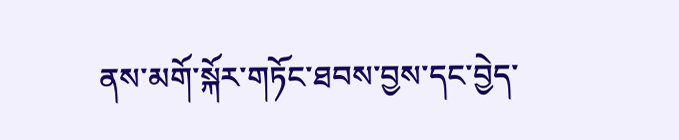ནས་མགོ་སྐོར་གཏོང་ཐབས་བྱས་དང་བྱེད་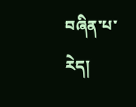བཞིན་པ་རེད།